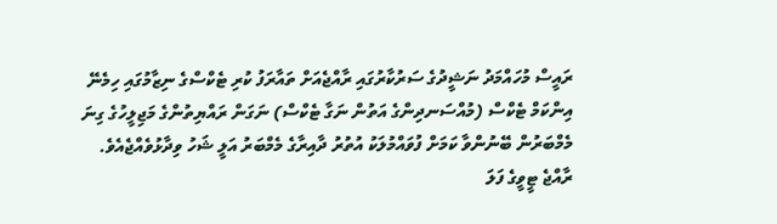ރައީސް މުހައްމަދު ނަޝީދުގެ ސަރުކާރުގައި ރާއްޖެއަށް ތައާރަފު ކުރި ޓެކްސްގެ ނިޒާމުގައި ހިމެނޭ އިންކަމް ޓެކްސް (މުއްސަނދިންގެ އަތުން ނަގާ ޓެކްސް) ނަގަން ރައްޔިތުންގެ މަޖިލީހުގެ ގިނަ މެމްބަރުން ބޭނުންވާ ކަމަށް ފުވައްމުލަކު އުތުރު ދާއިރާގެ މެމްބަރު އަލީ ޝަހު ވިދާޅުވެއްޖެއެވެ.
ރާއްޖެ ޓީވީގެ ފަލަ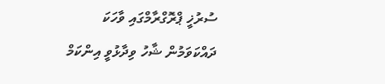ސުރުޚީ ޕްރޮގްރާމްގައި ވާހަކަ ދައްކަވަމުން ޝާހު ވިދާޅުވީ އިންކަމް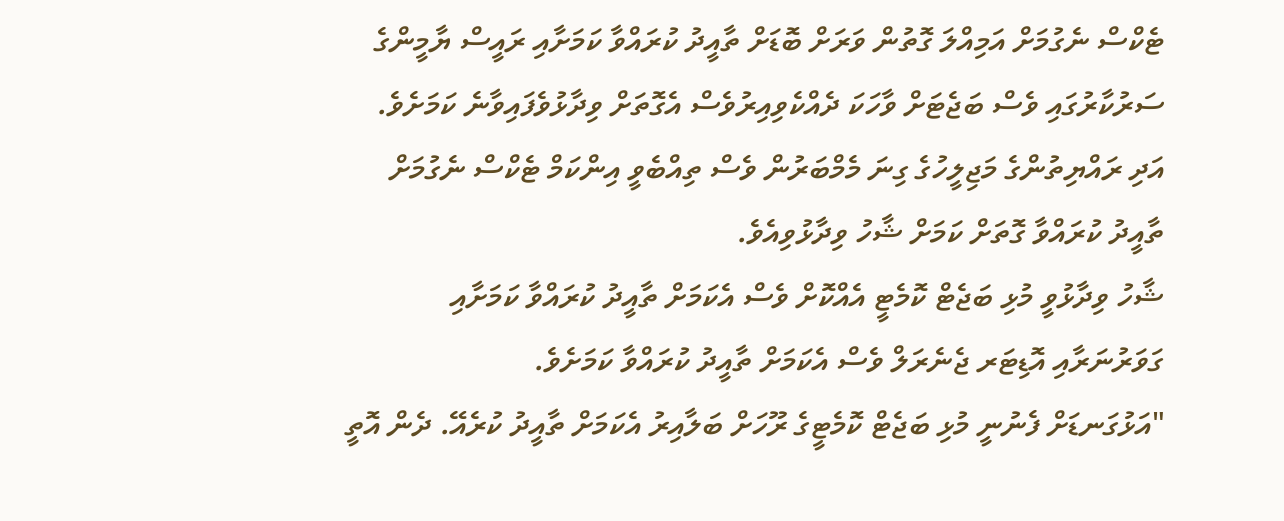ޓެކްސް ނެގުމަށް އަމިއްލަ ގޮތުން ވަރަށް ބޮޑަށް ތާއީދު ކުރައްވާ ކަމަށާއި ރައީސް ޔާމީންގެ ސަރުކާރުގައި ވެސް ބަޖެޓަށް ވާހަކަ ދެއްކެވިއިރުވެސް އެގޮތަށް ވިދާޅުވެފައިވާނެ ކަމަށެވެ. އަދި ރައްޔިތުންގެ މަޖިލީހުގެ ގިނަ މެމްބަރުން ވެސް ތިއްބެވީ އިންކަމް ޓެކްސް ނެގުމަށް ތާއީދު ކުރައްވާ ގޮތަށް ކަމަށް ޝާހު ވިދާޅުވިއެވެ.
ޝާހު ވިދާޅުވީ މުޅި ބަޖެޓް ކޮމެޓީ އެއްކޮށް ވެސް އެކަމަށް ތާއީދު ކުރައްވާ ކަމަށާއި ގަވަރުނަރާއި އޮޑިޓަރ ޖެނެރަލް ވެސް އެކަމަށް ތާއީދު ކުރައްވާ ކަމަށެވެ.
"އަޅުގަނޑަށް ފެނުނީ މުޅި ބަޖެޓް ކޮމެޓީގެ ރޫހަށް ބަލާއިރު އެކަމަށް ތާއީދު ކުރެއޭ. ދެން އޮތީ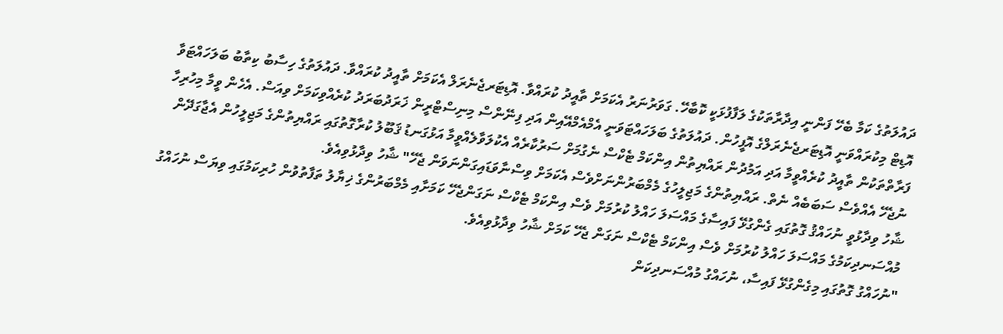ދައުލަތުގެ ކަމާ ބެހޭ ފަންނީ އިދާރާތަކުގެ ލަފާފުޅަކީ ކޮބާހޭ. ގަވަރުނަރު އެކަމަށް ތާއީދު ކުރައްވާ. އޮޑިޓަރޖެނެރަލް އެކަމަށް ތާއީދު ކުރައްވާ. ދައުލަތުގެ ހިސާބު ކިތާބު ބަލަހައްޓަވާ އޮޑިޓް މިކުރައްވަނީ އޮޑިޓަރޖެނެރަލްގެ އޮފީހުން. ދައުލަތުގެ ބަލަހައްޓަވަނީ އެމްއެމްއޭއިން އަދި ފިނޭންސް މިނިސްޓްރީން ޚަރަދުބަރަދު ކުރެއްވިކަމަށް ވިއަސް. އެހެން ވީމާ މިހުރިހާ ފަރާތްތަކުން ތާއީދު ކުރެއްވީމާ އަދި އަމުދުން ރައްޔިތުން އިންކަމް ޓެކްސް ނެގުމަށް ސަރުކާރެއް އެކުލަވާލެއްވީމާ އަޅުގަނޑު ޤަބޫލު ކުރާގޮތުގައި ރައްޔިތުންގެ މަޖިލީހުން އެޖާގަދޭން ނުޖެހޭ އެއްވެސް ސަބަބެއް ނެތް. ރައްޔިތުންގެ މަޖިލީހުގެ މެމްބަރުންނަށްވެސް އެކަމަށް ވިސްނާވަޑައިގަންނަވަން ޖެހޭ" ޝާހު ވިދާޅުވިއެވެ.
ޝާހު ވިދާޅުވީ ނުހައްޤު ގޮތުގައި ގެންގުޅޭ ފައިސާގެ މައްސަލަ ހައްލު ކުރުމަށް ވެސް އިންކަމް ޓެކްސް ނަގަންޖެހޭ ކަމަށާއި މެމްބަރުންގެ ޚިޔާލު ތަފާތުވުން ހުރިކަމުގައި ވިޔަސް ނުހައްގު މުއްސަނދިކަމުގެ މައްސަލަ ހައްލު ކުރުމަށް ވެސް އިންކަމް ޓެކްސް ނަގަން ޖެހޭ ކަމަށް ޝާހު ވިދާޅުވިއެވެ.
"ނުހައްގު ގޮތުގައި މިގެންގުޅޭ ފައިސާ، ނުހައްގު މުއްސަނދިކަން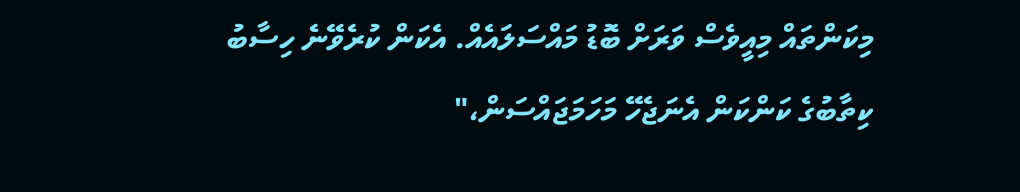މިކަންތައް މިއީވެސް ވަރަށް ބޮޑު މައްސަލައެއް. އެކަން ކުރެވޭނެ ހިސާބު ކިތާބުގެ ކަންކަން އެނަޖެހޭ މަހަމަޖައްސަން،"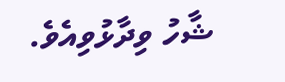ޝާހު ވިދާޅުވިއެވެ.